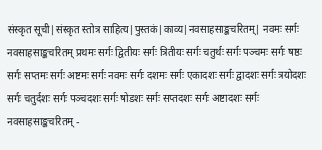संस्कृत सूची|संस्कृत स्तोत्र साहित्य|पुस्तकं|काव्य|नवसाहसाङ्कचरितम्| नवमः सर्गः नवसाहसाङ्कचरितम् प्रथमः सर्गः द्वितीयः सर्गः त्रितीयः सर्गः चतुर्थः सर्गः पञ्चमः सर्गः षष्ठः सर्गः सप्तमः सर्गः अष्टमः सर्गः नवमः सर्गः दशमः सर्गः एकादशः सर्गः द्वादशः सर्गः त्रयोदशः सर्गः चतुर्दशः सर्गः पञ्चदशः सर्गः षोडशः सर्गः सप्तदशः सर्गः अष्टादशः सर्गः नवसाहसाङ्कचरितम् -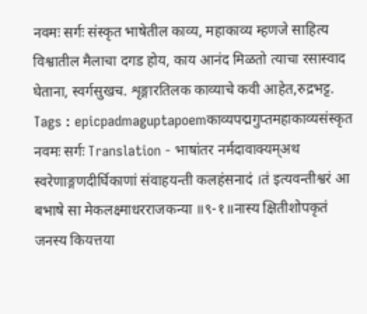नवमः सर्गः संस्कृत भाषेतील काव्य, महाकाव्य म्हणजे साहित्य विश्वातील मैलाचा दगड होय, काय आनंद मिळतो त्याचा रसास्वाद घेताना, स्वर्गसुखच. शृङ्गारतिलक काव्याचे कवी आहेत,रुद्रभट्ट. Tags : epicpadmaguptapoemकाव्यपद्मगुप्तमहाकाव्यसंस्कृत नवमः सर्गः Translation - भाषांतर नर्मदावाक्यम्अथ स्वरेणाङ्गणदीर्घिकाणां संवाहयन्ती कलहंसनादं ।तं इत्यवन्तीश्वरं आ बभाषे सा मेकलक्ष्माधरराजकन्या ॥९-१॥नास्य क्षितीशोपकृतं जनस्य कियत्तया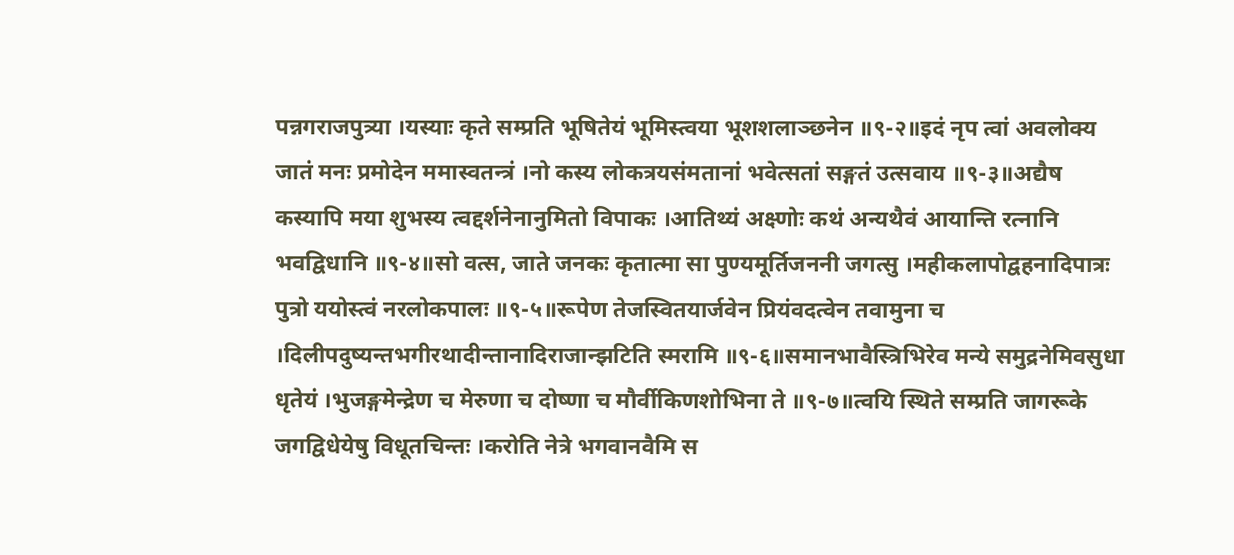पन्नगराजपुत्र्या ।यस्याः कृते सम्प्रति भूषितेयं भूमिस्त्वया भूशशलाञ्छनेन ॥९-२॥इदं नृप त्वां अवलोक्य जातं मनः प्रमोदेन ममास्वतन्त्रं ।नो कस्य लोकत्रयसंमतानां भवेत्सतां सङ्गतं उत्सवाय ॥९-३॥अद्यैष कस्यापि मया शुभस्य त्वद्दर्शनेनानुमितो विपाकः ।आतिथ्यं अक्ष्णोः कथं अन्यथैवं आयान्ति रत्नानि भवद्विधानि ॥९-४॥सो वत्स, जाते जनकः कृतात्मा सा पुण्यमूर्तिजननी जगत्सु ।महीकलापोद्वहनादिपात्रः पुत्रो ययोस्त्वं नरलोकपालः ॥९-५॥रूपेण तेजस्वितयार्जवेन प्रियंवदत्वेन तवामुना च ।दिलीपदुष्यन्तभगीरथादीन्तानादिराजान्झटिति स्मरामि ॥९-६॥समानभावैस्त्रिभिरेव मन्ये समुद्रनेमिवसुधा धृतेयं ।भुजङ्गमेन्द्रेण च मेरुणा च दोष्णा च मौर्वीकिणशोभिना ते ॥९-७॥त्वयि स्थिते सम्प्रति जागरूके जगद्विधेयेषु विधूतचिन्तः ।करोति नेत्रे भगवानवैमि स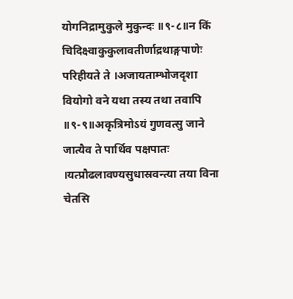योगनिद्रामुकुले मुकुन्दः ॥९-८॥न किं चिदिक्ष्वाकुकुलावतीर्णाद्रथाङ्गपाणेः परिहीयते ते ।अजायताम्भोजदृशा वियोगो वने यथा तस्य तथा तवापि ॥९-९॥अकृत्रिमोऽयं गुणवत्सु जाने जात्यैव ते पार्थिव पक्षपातः ।यत्प्रौढलावण्यसुधास्रवन्त्या तया विना चेतसि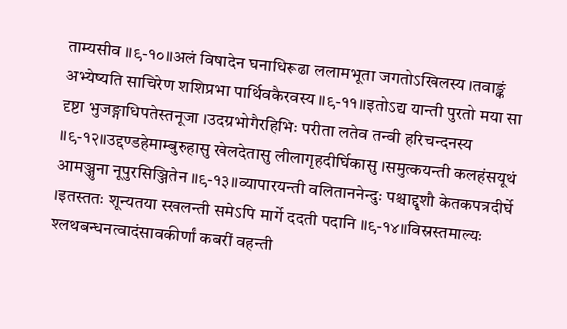ताम्यसीव ॥९-१०॥अलं विषादेन घनाधिरूढा ललामभूता जगतोऽखिलस्य ।तवाङ्कं अभ्येष्यति साचिरेण शशिप्रभा पार्थिवकैरवस्य ॥९-११॥इतोऽद्य यान्ती पुरतो मया सा दृष्टा भुजङ्गाधिपतेस्तनूजा ।उदग्रभोगैरहिभिः परीता लतेव तन्वी हरिचन्दनस्य ॥९-१२॥उद्दण्डहेमाम्बुरुहासु खेलदेतासु लीलागृहदीर्घिकासु ।समुत्कयन्ती कलहंसयूथं आमञ्जुना नूपुरसिञ्जितेन ॥९-१३॥व्यापारयन्ती वलिताननेन्दुः पश्चाद्दृशौ केतकपत्रदीर्घे ।इतस्ततः शून्यतया स्खलन्ती समेऽपि मार्गे ददती पदानि ॥९-१४॥विस्रस्तमाल्यः श्लथबन्धनत्वादंसावकीर्णां कबरीं वहन्ती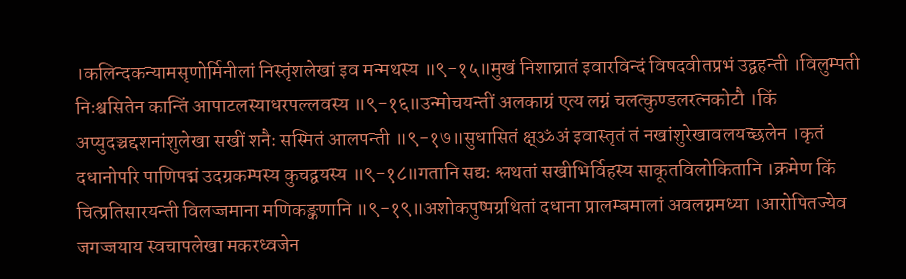।कलिन्दकन्यामसृणोर्मिनीलां निस्तृंशलेखां इव मन्मथस्य ॥९-१५॥मुखं निशाघ्रातं इवारविन्दं विषदवीतप्रभं उद्वहन्ती ।विलुम्पती निःश्वसितेन कान्तिं आपाटलस्याधरपल्लवस्य ॥९-१६॥उन्मोचयन्तीं अलकाग्रं एत्य लग्नं चलत्कुण्डलरत्नकोटौ ।किं अप्युदञ्चद्दशनांशुलेखा सखीं शनैः सस्मितं आलपन्ती ॥९-१७॥सुधासितं क्ष्ॐअं इवास्तृतं तं नखांशुरेखावलयच्छलेन ।कृतं दधानोपरि पाणिपद्मं उदग्रकम्पस्य कुचद्वयस्य ॥९-१८॥गतानि सद्यः श्लथतां सखीभिर्विहस्य साकूतविलोकितानि ।क्रमेण किं चित्प्रतिसारयन्ती विलज्जमाना मणिकङ्कणानि ॥९-१९॥अशोकपुष्पग्रथितां दधाना प्रालम्बमालां अवलग्नमध्या ।आरोपितज्येव जगज्जयाय स्वचापलेखा मकरध्वजेन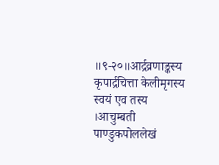॥९-२०॥आर्द्रव्रणाङ्कस्य कृपार्द्रचित्ता केलीमृगस्य स्वयं एव तस्य ।आचुम्बती पाण्डुकपोललेखं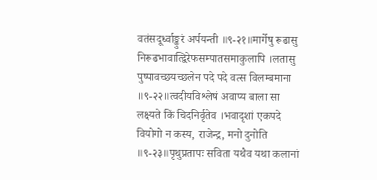वतंसदूर्ध्वाङ्कुरं अर्पयन्ती ॥९-२१॥मार्गेषु रूढासु निरूढभावात्द्विरेफसम्पातसमाकुलापि ।लतासु पुष्पावच्छयच्छलेन पदे पदे वत्स विलम्बमाना ॥९-२२॥त्वदीयविश्लेषं अवाप्य बाला सा लक्ष्यते किं चिदनिर्वृतेव ।भवादृशां एकपदे वियोगो न कस्य, राजेन्द्र, मनो दुनोति ॥९-२३॥पृथुप्रतापः सविता यथैव यथा कलानां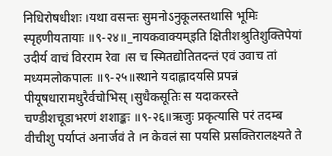निधिरोषधीशः ।यथा वसन्तः सुमनोऽनुकूलस्तथासि भूमिः स्पृहणीयतायाः ॥९-२४॥_नायकवाक्यम्इति क्षितीशश्रुतिशुक्तिपेयां उदीर्य वाचं विरराम रेवा ।स च स्मितद्योतितदन्तं एवं उवाच तां मध्यमलोकपालः ॥९-२५॥स्थाने यदाह्लादयसि प्रपन्नं पीयूषधारामधुरैर्वचोभिस् ।सुधैकसूतिः स यदाकरस्ते चण्डीशचूडाभरणं शशाङ्कः ॥९-२६॥ऋजुः प्रकृत्यासि परं तदम्ब वीचीशु पर्याप्तं अनार्जवं ते ।न केवलं सा पयसि प्रसक्तिरालक्ष्यते ते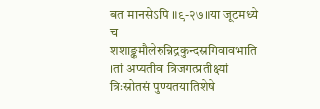बत मानसेऽपि ॥९-२७॥या जूटमध्ये च शशाङ्कमौलेरुन्निद्रकुन्दस्रगिवावभाति ।तां अप्यतीव त्रिजगत्प्रतीक्ष्यां त्रिःस्रोतसं पुण्यतयातिशेषे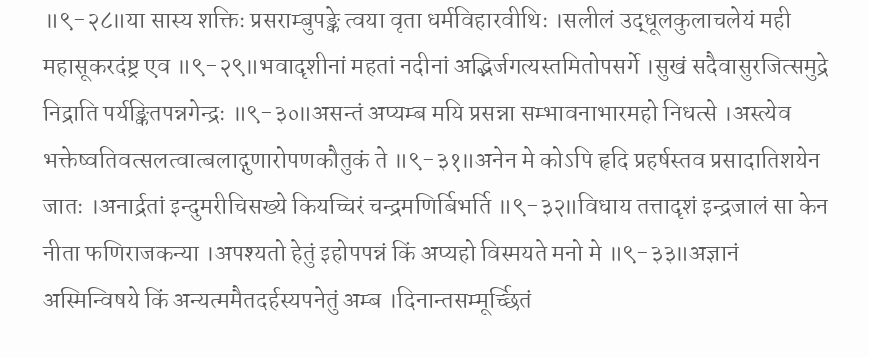॥९-२८॥या सास्य शक्तिः प्रसराम्बुपङ्के त्वया वृता धर्मविहारवीथिः ।सलीलं उद्धूलकुलाचलेयं मही महासूकरदंष्ट्र एव ॥९-२९॥भवादृशीनां महतां नदीनां अद्भिर्जगत्यस्तमितोपसर्गे ।सुखं सदैवासुरजित्समुद्रे निद्राति पर्यङ्कितपन्नगेन्द्रः ॥९-३०॥असन्तं अप्यम्ब मयि प्रसन्ना सम्भावनाभारमहो निधत्से ।अस्त्येव भक्तेष्वतिवत्सलत्वात्बलाद्गुणारोपणकौतुकं ते ॥९-३१॥अनेन मे कोऽपि हृदि प्रहर्षस्तव प्रसादातिशयेन जातः ।अनार्द्रतां इन्दुमरीचिसख्ये कियच्चिरं चन्द्रमणिर्बिभर्ति ॥९-३२॥विधाय तत्तादृशं इन्द्रजालं सा केन नीता फणिराजकन्या ।अपश्यतो हेतुं इहोपपन्नं किं अप्यहो विस्मयते मनो मे ॥९-३३॥अज्ञानं अस्मिन्विषये किं अन्यत्ममैतदर्हस्यपनेतुं अम्ब ।दिनान्तसम्मूर्च्छितं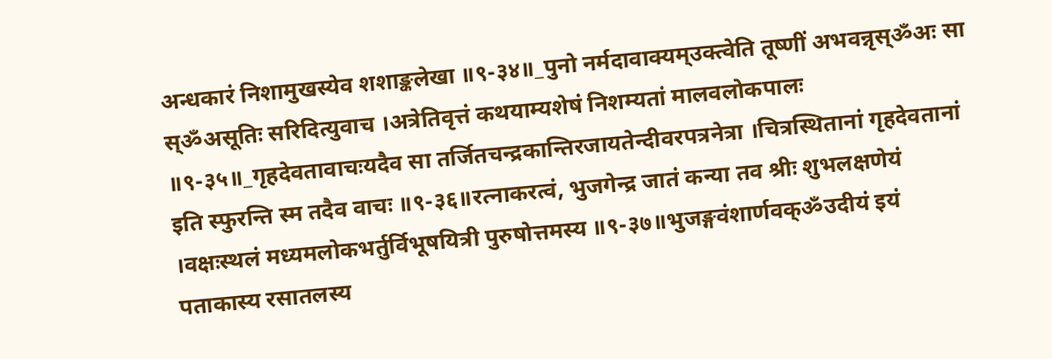अन्धकारं निशामुखस्येव शशाङ्कलेखा ॥९-३४॥_पुनो नर्मदावाक्यम्उक्त्वेति तूष्णीं अभवन्नृस्ॐअः सा स्ॐअसूतिः सरिदित्युवाच ।अत्रेतिवृत्तं कथयाम्यशेषं निशम्यतां मालवलोकपालः ॥९-३५॥_गृहदेवतावाचःयदैव सा तर्जितचन्द्रकान्तिरजायतेन्दीवरपत्रनेत्रा ।चित्रस्थितानां गृहदेवतानां इति स्फुरन्ति स्म तदैव वाचः ॥९-३६॥रत्नाकरत्वं, भुजगेन्द्र जातं कन्या तव श्रीः शुभलक्षणेयं ।वक्षःस्थलं मध्यमलोकभर्तुर्विभूषयित्री पुरुषोत्तमस्य ॥९-३७॥भुजङ्गवंशार्णवक्ॐउदीयं इयं पताकास्य रसातलस्य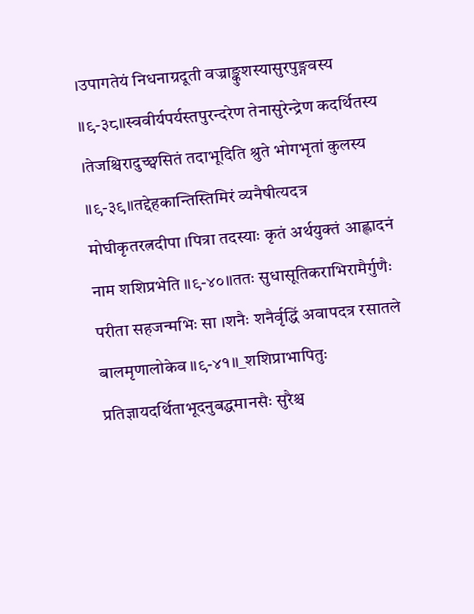।उपागतेयं निधनाग्रदूती वज्राङ्कुशस्यासुरपुङ्गवस्य ॥९-३८॥स्ववीर्यपर्यस्तपुरन्दरेण तेनासुरेन्द्रेण कदर्थितस्य ।तेजश्चिरादुच्छ्वसितं तदाभूदिति श्रुते भोगभृतां कुलस्य ॥९-३९॥तद्देहकान्तिस्तिमिरं व्यनैषीत्यदत्र मोघीकृतरत्नदीपा ।पित्रा तदस्याः कृतं अर्थयुक्तं आह्लादनं नाम शशिप्रभेति ॥९-४०॥ततः सुधासूतिकराभिरामैर्गुणैः परीता सहजन्मभिः सा ।शनैः शनैर्वृद्धिं अवापदत्र रसातले बालमृणालोकेव ॥९-४१॥_शशिप्राभापितुः प्रतिज्ञायदर्थिताभूदनुबद्धमानसैः सुरैश्च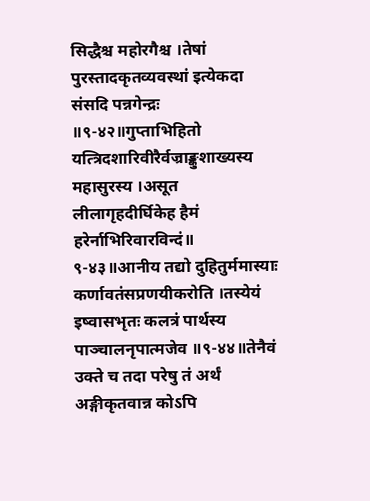सिद्धैश्च महोरगैश्च ।तेषां पुरस्तादकृतव्यवस्थां इत्येकदा संसदि पन्नगेन्द्रः ॥९-४२॥गुप्ताभिहितो यत्त्रिदशारिवीरैर्वज्राङ्कुशाख्यस्य महासुरस्य ।असूत लीलागृहदीर्घिकेह हैमं हरेर्नाभिरिवारविन्दं॥ ९-४३॥आनीय तद्यो दुहितुर्ममास्याः कर्णावतंसप्रणयीकरोति ।तस्येयं इष्वासभृतः कलत्रं पार्थस्य पाञ्चालनृपात्मजेव ॥९-४४॥तेनैवं उक्ते च तदा परेषु तं अर्थं अङ्गीकृतवान्न कोऽपि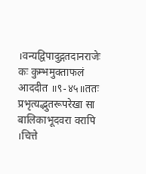।वन्यद्विपादुद्गतदानराजेः कः कुम्भमुक्ताफलं आददीत ॥९-४५॥ततः प्रभृत्यद्भुतरूपरेखा सा बालिकाभूदवरा वरापि ।चित्ते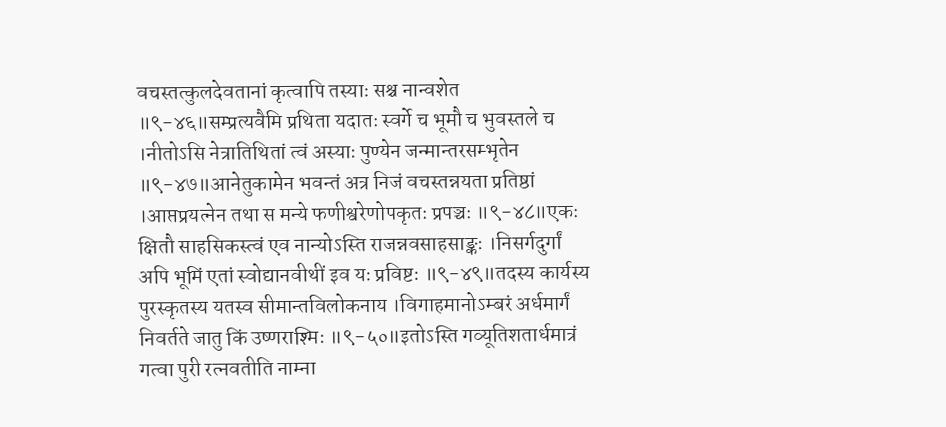वचस्तत्कुलदेवतानां कृत्वापि तस्याः सश्च नान्वशेत ॥९-४६॥सम्प्रत्यवैमि प्रथिता यदातः स्वर्गे च भूमौ च भुवस्तले च ।नीतोऽसि नेत्रातिथितां त्वं अस्याः पुण्येन जन्मान्तरसम्भृतेन ॥९-४७॥आनेतुकामेन भवन्तं अत्र निजं वचस्तन्नयता प्रतिष्ठां ।आप्तप्रयत्नेन तथा स मन्ये फणीश्वरेणोपकृतः प्रपञ्चः ॥९-४८॥एकः क्षितौ साहसिकस्त्वं एव नान्योऽस्ति राजन्नवसाहसाङ्कः ।निसर्गदुर्गां अपि भूमिं एतां स्वोद्यानवीथीं इव यः प्रविष्टः ॥९-४९॥तदस्य कार्यस्य पुरस्कृतस्य यतस्व सीमान्तविलोकनाय ।विगाहमानोऽम्बरं अर्धमार्गं निवर्तते जातु किं उष्णराश्मिः ॥९-५०॥इतोऽस्ति गव्यूतिशतार्धमात्रं गत्वा पुरी रत्नवतीति नाम्ना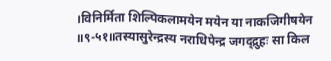।विनिर्मिता शिल्पिकलामयेन मयेन या नाकजिगीषयेन ॥९-५१॥तस्यासुरेन्द्रस्य नराधिपेन्द्र जगद्द्रुहः सा किल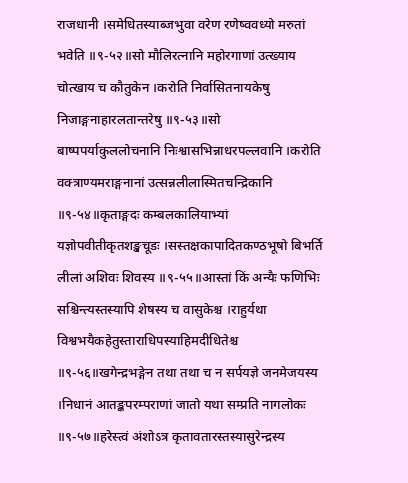राजधानी ।समेधितस्याब्जभुवा वरेण रणेष्ववध्यो मरुतां भवेति ॥९-५२॥सो मौलिरत्नानि महोरगाणां उत्ख्याय चोत्खाय च कौतुकेन ।करोति निर्वासितनायकेषु निजाङ्गनाहारलतान्तरेषु ॥९-५३॥सो बाष्पपर्याकुललोचनानि निःश्वासभिन्नाधरपल्लवानि ।करोति वक्त्राण्यमराङ्गनानां उत्सन्नलीलास्मितचन्द्रिकानि ॥९-५४॥कृताङ्गदः कम्बलकालियाभ्यां यज्ञोपवीतीकृतशङ्खचूडः ।सस्तक्षकापादितकण्ठभूषो बिभर्ति लीलां अशिवः शिवस्य ॥९-५५॥आस्तां किं अन्यैः फणिभिः सश्चिन्त्यस्तस्यापि शेषस्य च वासुकेश्च ।राहुर्यथा विश्वभयैकहेतुस्ताराधिपस्याहिमदीधितेश्च ॥९-५६॥खगेन्द्रभङ्गेन तथा तथा च न सर्पयज्ञे जनमेजयस्य ।निधानं आतङ्कपरम्पराणां जातो यथा सम्प्रति नागलोकः ॥९-५७॥हरेस्त्वं अंशोऽत्र कृतावतारस्तस्यासुरेन्द्रस्य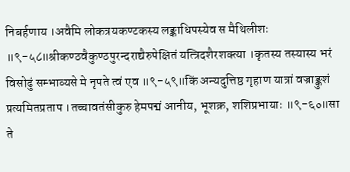निबर्हणाय ।अवैमि लोकत्रयकण्टकस्य लङ्काधिपस्येव स मैथिलीशः ॥९-५८॥श्रीकण्ठवैकुण्ठपुरन्दराद्यैरुपेक्षितं यत्त्रिदशैरशक्त्या ।कृतस्य तस्यास्य भरं विसोढुं सम्भाव्यसे मे नृपते त्वं एव ॥९-५९॥किं अन्यदुत्तिष्ठ गृहाण यात्रां वज्राङ्कुशं प्रत्यमितप्रताप ।तच्चावतंसीकुरु हेमपद्मं आनीय, भूशक्र, शशिप्रभायाः ॥९-६०॥सा ते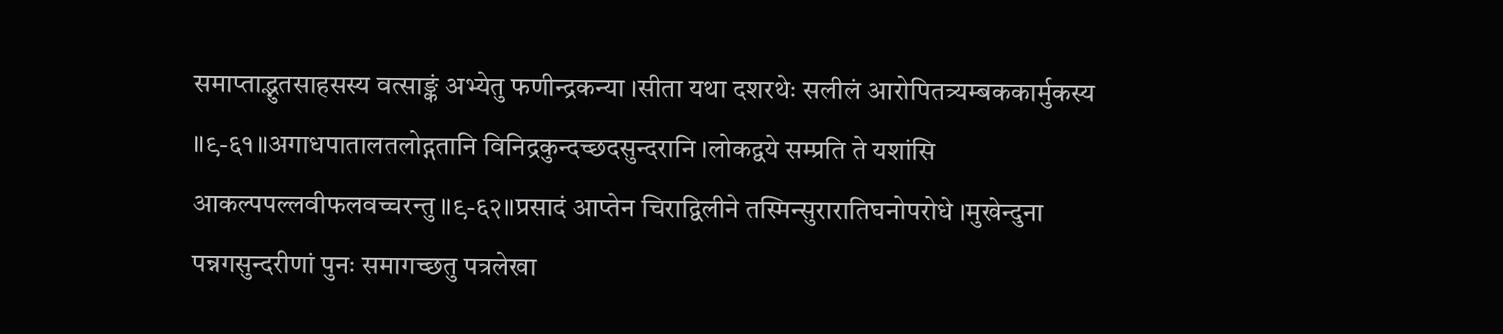समाप्ताद्भुतसाहसस्य वत्साङ्कं अभ्येतु फणीन्द्रकन्या ।सीता यथा दशरथेः सलीलं आरोपितत्र्यम्बककार्मुकस्य ॥९-६१॥अगाधपातालतलोद्गतानि विनिद्रकुन्दच्छदसुन्दरानि ।लोकद्वये सम्प्रति ते यशांसि आकल्पपल्लवीफलवच्चरन्तु ॥९-६२॥प्रसादं आप्तेन चिराद्विलीने तस्मिन्सुरारातिघनोपरोधे ।मुखेन्दुना पन्नगसुन्दरीणां पुनः समागच्छतु पत्रलेखा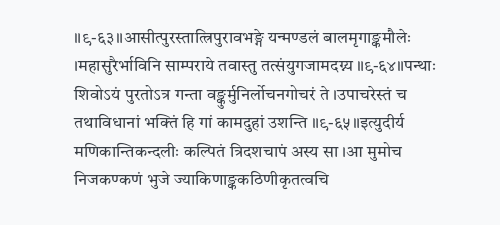॥९-६३॥आसीत्पुरस्तात्त्रिपुरावभङ्गे यन्मण्डलं बालमृगाङ्कमौलेः ।महासुरैर्भाविनि साम्पराये तवास्तु तत्संयुगजामदग्न्य ॥९-६४॥पन्थाः शिवोऽयं पुरतोऽत्र गन्ता वङ्कुर्मुनिर्लोचनगोचरं ते ।उपाचरेस्तं च तथाविधानां भक्तिं हि गां कामदुहां उशन्ति ॥९-६५॥इत्युदीर्य मणिकान्तिकन्दलीः कल्पितं त्रिदशचापं अस्य सा ।आ मुमोच निजकण्कणं भुजे ज्याकिणाङ्ककठिणीकृतत्वचि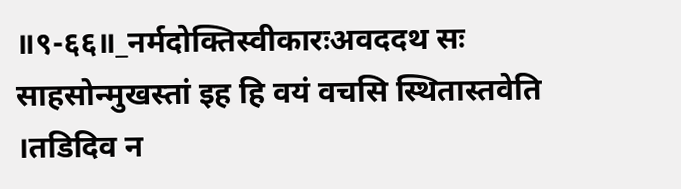॥९-६६॥_नर्मदोक्तिस्वीकारःअवददथ सः साहसोन्मुखस्तां इह हि वयं वचसि स्थितास्तवेति ।तडिदिव न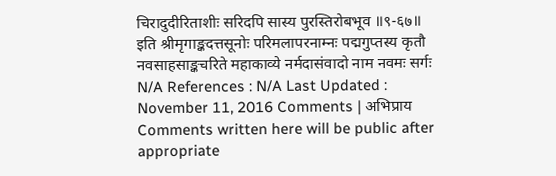चिरादुदीरिताशीः सरिदपि सास्य पुरस्तिरोबभूव ॥९-६७॥ इति श्रीमृगाङ्कदत्तसूनोः परिमलापरनाम्नः पद्मगुप्तस्य कृतौ नवसाहसाङ्कचरिते महाकाव्ये नर्मदासंवादो नाम नवमः सर्गः N/A References : N/A Last Updated : November 11, 2016 Comments | अभिप्राय Comments written here will be public after appropriate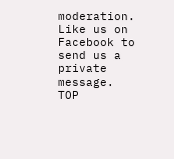moderation. Like us on Facebook to send us a private message. TOP